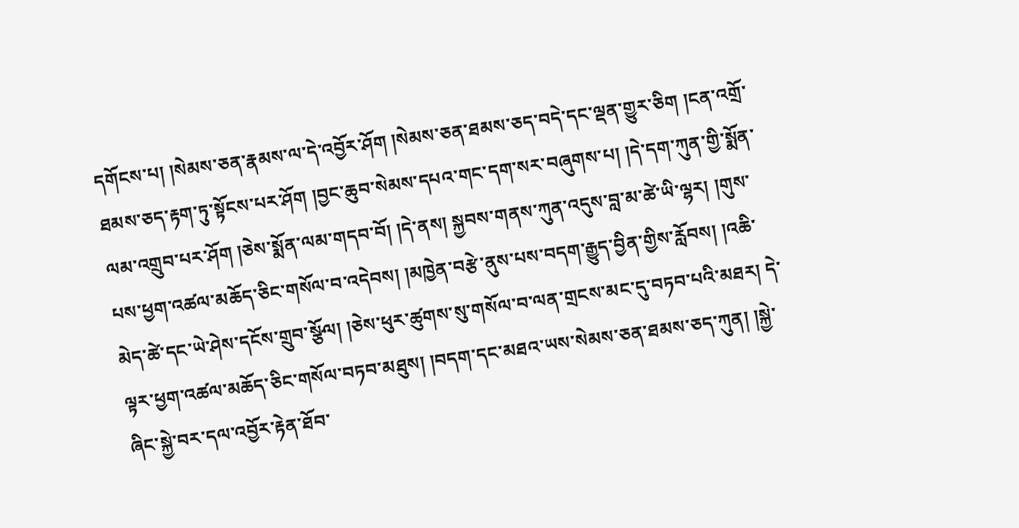དགོངས་པ། །སེམས་ཅན་རྣམས་ལ་དེ་འབྱོར་ཤོག །སེམས་ཅན་ཐམས་ཅད་བདེ་དང་ལྡན་གྱུར་ཅིག །ངན་འགྲོ་ཐམས་ཅད་རྟག་ཏུ་སྟོངས་པར་ཤོག །བྱང་ཆུབ་སེམས་དཔའ་གང་དག་སར་བཞུགས་པ། །དེ་དག་ཀུན་གྱི་སྨོན་ལམ་འགྲུབ་པར་ཤོག །ཅེས་སྨོན་ལམ་གདབ་བོ། །དེ་ནས། སྐྱབས་གནས་ཀུན་འདུས་བླ་མ་ཚེ་ཡི་ལྷར། །གུས་པས་ཕྱག་འཚལ་མཆོད་ཅིང་གསོལ་བ་འདེབས། །མཁྱེན་བརྩེ་ནུས་པས་བདག་རྒྱུད་བྱིན་གྱིས་རློབས། །འཆི་མེད་ཚེ་དང་ཡེ་ཤེས་དངོས་གྲུབ་སྩོལ། །ཅེས་ཕུར་ཚུགས་སུ་གསོལ་བ་ལན་གྲངས་མང་དུ་བཏབ་པའི་མཐར། དེ་ལྟར་ཕྱག་འཚལ་མཆོད་ཅིང་གསོལ་བཏབ་མཐུས། །བདག་དང་མཐའ་ཡས་སེམས་ཅན་ཐམས་ཅད་ཀུན། །སྐྱེ་ཞིང་སྐྱེ་བར་དལ་འབྱོར་རྟེན་ཐོབ་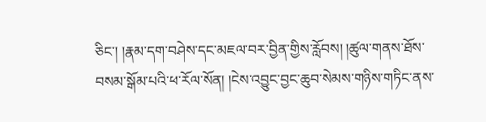ཅིང་། །རྣམ་དག་བཤེས་དང་མཇལ་བར་བྱིན་གྱིས་རློབས། །ཚུལ་གནས་ཐོས་བསམ་སྒོམ་པའི་ཕ་རོལ་སོན། །ངེས་འབྱུང་བྱང་ཆུབ་སེམས་གཉིས་གཏིང་ནས་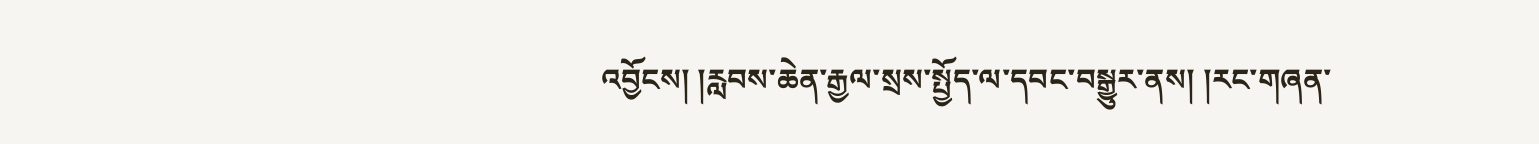འབྱོངས། །རླབས་ཆེན་རྒྱལ་སྲས་སྤྱོད་ལ་དབང་བསྒྱུར་ནས། །རང་གཞན་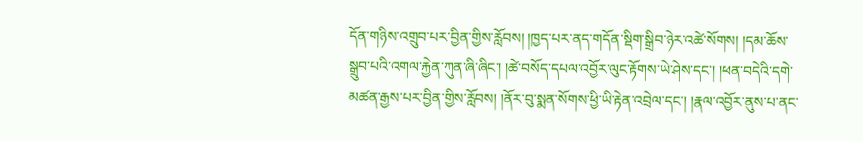དོན་གཉིས་འགྲུབ་པར་བྱིན་གྱིས་རློབས། །ཁྱད་པར་ནད་གདོན་སྡིག་སྒྲིབ་ཉེར་འཚེ་སོགས། །དམ་ཆོས་སྒྲུབ་པའི་འགལ་རྐྱེན་ཀུན་ཞི་ཞིང་། །ཚེ་བསོད་དཔལ་འབྱོར་ལུང་རྟོགས་ཡེ་ཤེས་དང་། །ཕན་བདེའི་དགེ་མཚན་རྒྱས་པར་བྱིན་གྱིས་རློབས། །ནོར་བུ་སྨན་སོགས་ཕྱི་ཡི་རྟེན་འབྲེལ་དང་། །རྣལ་འབྱོར་ནུས་པ་ནང་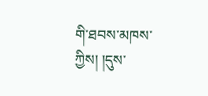གི་ཐབས་མཁས་ཀྱིས། །དུས་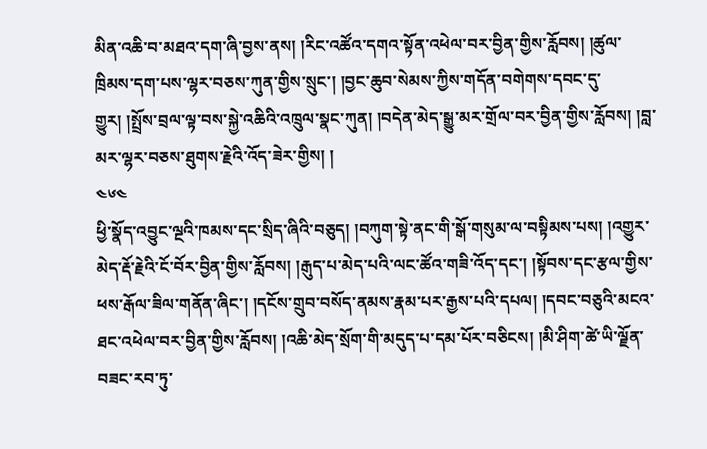མིན་འཆི་བ་མཐའ་དག་ཞི་བྱས་ནས། །རིང་འཚོའ་དགའ་སྟོན་འཕེལ་བར་བྱིན་གྱིས་རློབས། །ཚུལ་ཁྲིམས་དག་པས་ལྷར་བཅས་ཀུན་གྱིས་སྲུང་། །བྱང་ཆུབ་སེམས་ཀྱིས་གདོན་བགེགས་དབང་དུ་གྱུར། །སྤྲོས་བྲལ་ལྟ་བས་སྐྱེ་འཆིའི་འཁྲུལ་སྣང་ཀུན། །བདེན་མེད་སྒྱུ་མར་གྲོལ་བར་བྱིན་གྱིས་རློབས། །བླ་མར་ལྷར་བཅས་ཐུགས་རྗེའི་འོད་ཟེར་གྱིས། །
༤༦༤
ཕྱི་སྣོད་འབྱུང་ལྔའི་ཁམས་དང་སྲིད་ཞིའི་བཅུད། །བཀུག་སྟེ་ནང་གི་སྒོ་གསུམ་ལ་བསྟིམས་པས། །འགྱུར་མེད་རྡོ་རྗེའི་ངོ་བོར་བྱིན་གྱིས་རློབས། །རྒུད་པ་མེད་པའི་ལང་ཚོའ་གཟི་འོད་དང་། །སྟོབས་དང་རྩལ་གྱིས་ཕས་རྒོལ་ཟིལ་གནོན་ཞིང་། །དངོས་གྲུབ་བསོད་ནམས་རྣམ་པར་རྒྱས་པའི་དཔལ། །དབང་བཅུའི་མངའ་ཐང་འཕེལ་བར་བྱིན་གྱིས་རློབས། །འཆི་མེད་སྲོག་གི་མདུད་པ་དམ་པོར་བཅིངས། །མི་ཤིག་ཚེ་ཡི་ལྗོན་བཟང་རབ་ཏུ་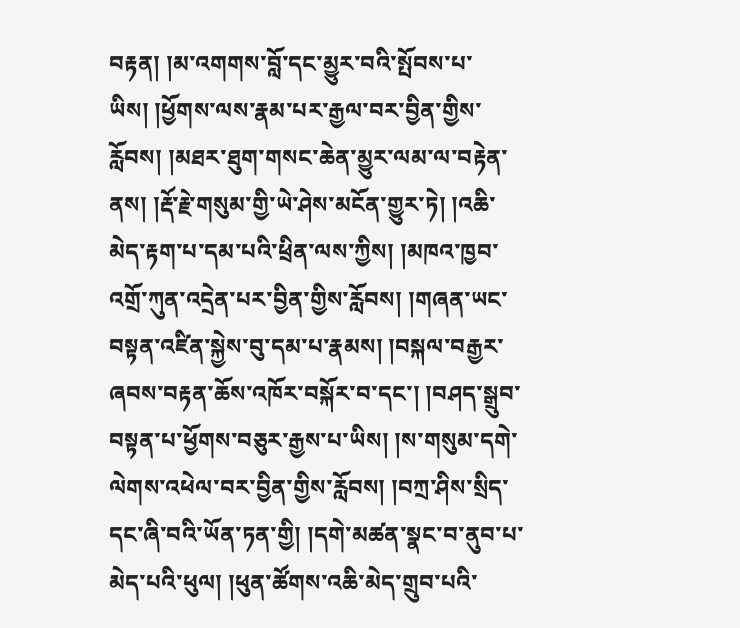བརྟན། །མ་འགགས་བློ་དང་མྱུར་བའི་སྤོབས་པ་ཡིས། །ཕྱོགས་ལས་རྣམ་པར་རྒྱལ་བར་བྱིན་གྱིས་རློབས། །མཐར་ཐུག་གསང་ཆེན་མྱུར་ལམ་ལ་བརྟེན་ནས། །རྡོ་རྗེ་གསུམ་གྱི་ཡེ་ཤེས་མངོན་གྱུར་ཏེ། །འཆི་མེད་རྟག་པ་དམ་པའི་ཕྲིན་ལས་ཀྱིས། །མཁའ་ཁྱབ་འགྲོ་ཀུན་འདྲེན་པར་བྱིན་གྱིས་རློབས། །གཞན་ཡང་བསྟན་འཛིན་སྐྱེས་བུ་དམ་པ་རྣམས། །བསྐལ་བརྒྱར་ཞབས་བརྟན་ཆོས་འཁོར་བསྐོར་བ་དང་། །བཤད་སྒྲུབ་བསྟན་པ་ཕྱོགས་བཅུར་རྒྱས་པ་ཡིས། །ས་གསུམ་དགེ་ལེགས་འཕེལ་བར་བྱིན་གྱིས་རློབས། །བཀྲ་ཤིས་སྲིད་དང་ཞི་བའི་ཡོན་ཏན་གྱི། །དགེ་མཚན་སྣང་བ་ནུབ་པ་མེད་པའི་ཕུལ། །ཕུན་ཚོགས་འཆི་མེད་གྲུབ་པའི་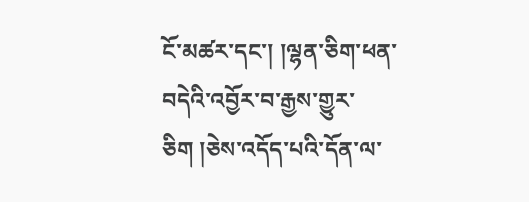ངོ་མཚར་དང་། །ལྷན་ཅིག་ཕན་བདེའི་འབྱོར་བ་རྒྱས་གྱུར་ཅིག །ཅེས་འདོད་པའི་དོན་ལ་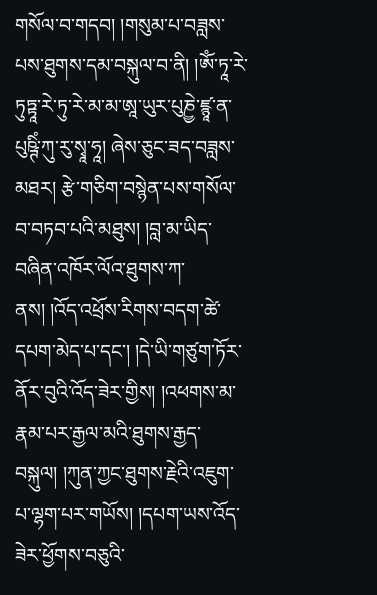གསོལ་བ་གདབ། །གསུམ་པ་བཟླས་པས་ཐུགས་དམ་བསྐུལ་བ་ནི། །ༀ་ཏཱ་རེ་ཏུཏྟཱ་རེ་ཏུ་རེ་མ་མ་ཨཱ་ཡུར་པུཎྱེ་ཛྙཱ་ན་པུཥྚིཾ་ཀུ་རུ་སྭཱ་ཧཱ། ཞེས་ཅུང་ཟད་བཟླས་མཐར། རྩེ་གཅིག་བསྙེན་པས་གསོལ་བ་བཏབ་པའི་མཐུས། །བླ་མ་ཡིད་བཞིན་འཁོར་ལོའ་ཐུགས་ཀ་ནས། །འོད་འཕྲོས་རིགས་བདག་ཚེ་དཔག་མེད་པ་དང་། །དེ་ཡི་གཙུག་ཏོར་ནོར་བུའི་འོད་ཟེར་གྱིས། །འཕགས་མ་རྣམ་པར་རྒྱལ་མའི་ཐུགས་རྒྱད་བསྐུལ། །ཀུན་ཀྱང་ཐུགས་རྗེའི་འཇུག་པ་ལྷག་པར་གཡོས། །དཔག་ཡས་འོད་ཟེར་ཕྱོགས་བཅུའི་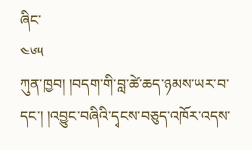ཞིང་
༤༦༥
ཀུན་ཁྱབ། །བདག་གི་བླ་ཚེ་ཆད་ཉམས་ཡར་བ་དང་། །འབྱུང་བཞིའི་དྭངས་བཅུད་འཁོར་འདས་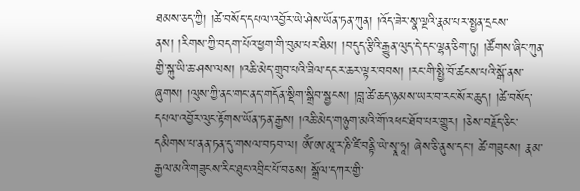ཐམས་ཅད་ཀྱི། །ཚེ་བསོད་དཔལ་འབྱོར་ཡེ་ཤེས་ཡོན་ཏན་ཀུན། །འོད་ཟེར་སྣ་ལྔའི་རྣམ་པར་སྤྱན་དྲངས་ནས། །རིགས་ཀྱི་བདག་པོའ་ཕྱག་གི་བུམ་པར་ཐིམ། །བདུད་རྩིའི་རྒྱུན་ལུད་དེ་དང་ལྷན་ཅིག་ཏུ། །ཚོགས་ཞིང་ཀུན་གྱི་སྐུ་ཡི་ཆ་ཤས་ལས། །འཆི་མེད་གྲུབ་པའི་ཟིལ་དངར་ཆར་ལྟར་བབས། །རང་གི་སྤྱི་བོ་ཚངས་པའི་སྒོ་ནས་ཞུགས། །ལུས་ཀྱི་ནང་གང་ནད་གདོན་སྡིག་སྒྲིབ་སྦྱངས། །བླ་ཚེ་ཆད་ཉམས་ཡར་བ་རང་སོར་ཆུད། །ཚེ་བསོད་དཔལ་འབྱོར་ལུང་རྟོགས་ཡོན་ཏན་རྒྱས། །འཆི་མེད་གཉུག་མའི་གོ་འཕང་ཐོབ་པར་གྱུར། །ཅེས་བརྗོད་ཅིང་དམིགས་པ་ནན་ཏན་དུ་གསལ་བཏབ་ལ། ༀ་ཨ་མཱ་ར་ཎི་ཛི་བནྟི་ཡེ་སྭཱ་ཧཱ། ཞེས་ཅི་ནུས་དང་། ཚེ་གཟུངས། རྣམ་རྒྱལ་མའི་གཟུངས་རིང་ཐུང་འབྲིང་པོ་བཅས། སྒྲོལ་དཀར་གྱི་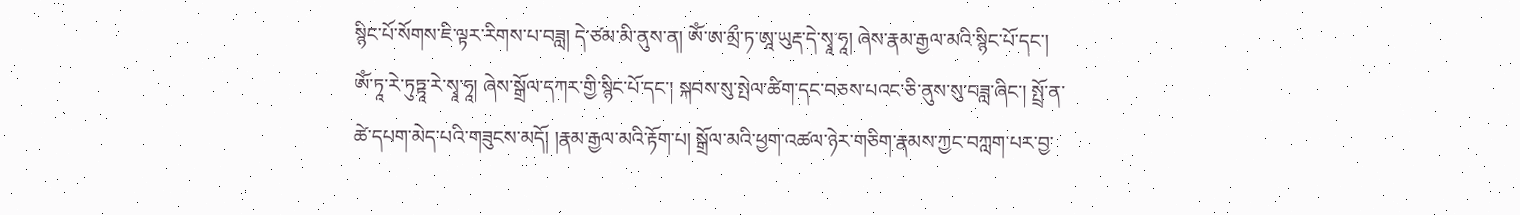སྙིང་པོ་སོགས་ཇི་ལྟར་རིགས་པ་བཟླ། དེ་ཙམ་མི་ནུས་ན། ༀ་ཨ་མྲྀ་ཏ་ཨཱ་ཡུརྡ་དེ་སྭཱ་ཧཱ། ཞེས་རྣམ་རྒྱལ་མའི་སྙིང་པོ་དང་། ༀ་ཏཱ་རེ་ཏུཏྟཱ་རེ་སྭཱ་ཧཱ། ཞེས་སྒྲོལ་དཀར་གྱི་སྙིང་པོ་དང་། སྐབས་སུ་སྤེལ་ཚིག་དང་བཅས་པའང་ཅི་ནུས་སུ་བཟླ་ཞིང་། སྤྲོ་ན་ཚེ་དཔག་མེད་པའི་གཟུངས་མདོ། །རྣམ་རྒྱལ་མའི་རྟོག་པ། སྒྲོལ་མའི་ཕྱག་འཚལ་ཉེར་གཅིག་རྣམས་ཀྱང་བཀླག་པར་བྱ་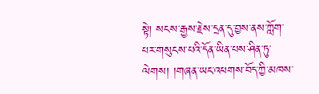སྟེ། སངས་རྒྱས་རྗེས་དྲན་དུ་བྱས་ནས་ཀློག་པར་གསུངས་པའི་དོན་ཡིན་པས་ཤིན་ཏུ་ལེགས། །གཞན་ཡང་འཕགས་བོད་ཀྱི་མཁས་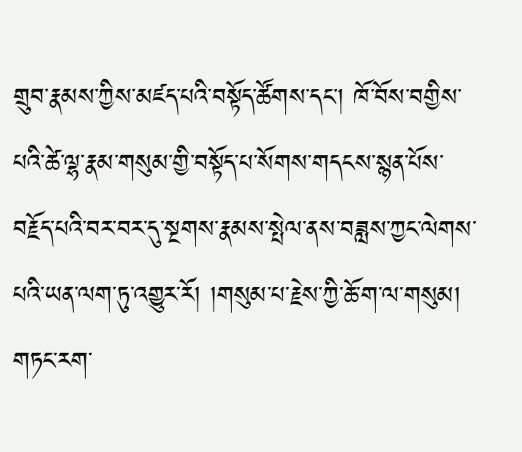གྲུབ་རྣམས་ཀྱིས་མཛད་པའི་བསྟོད་ཚོགས་དང་། ཁོ་བོས་བགྱིས་པའི་ཚེ་ལྷ་རྣམ་གསུམ་གྱི་བསྟོད་པ་སོགས་གདངས་སྙན་པོས་བརྗོད་པའི་བར་བར་དུ་སྔགས་རྣམས་སྤེལ་ནས་བཟླས་ཀྱང་ལེགས་པའི་ཡན་ལག་ཏུ་འགྱུར་རོ། །གསུམ་པ་རྗེས་ཀྱི་ཆོ་ག་ལ་གསུམ། གཏང་རག་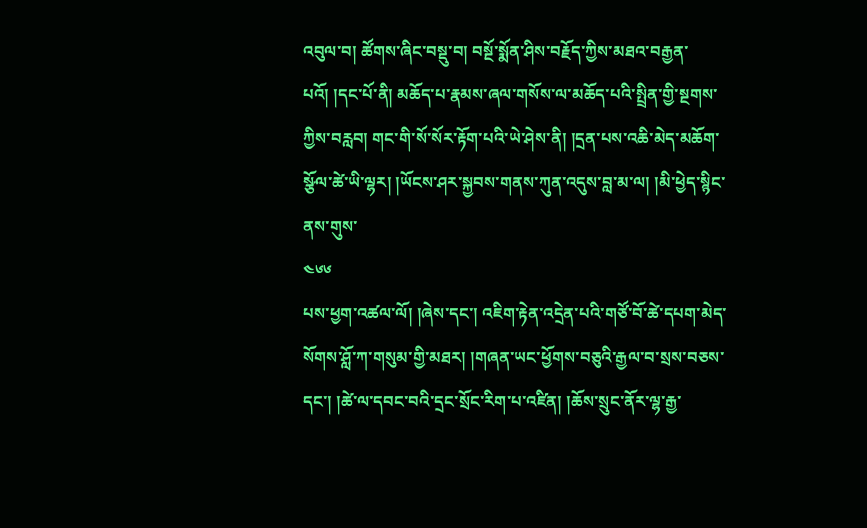འབུལ་བ། ཚོགས་ཞིང་བསྡུ་བ། བསྔོ་སྨོན་ཤིས་བརྗོད་ཀྱིས་མཐའ་བརྒྱན་པའོ། །དང་པོ་ནི། མཆོད་པ་རྣམས་ཞལ་གསོས་ལ་མཆོད་པའི་སྤྲིན་གྱི་སྔགས་ཀྱིས་བརླབ། གང་གི་སོ་སོར་རྟོག་པའི་ཡེ་ཤེས་ནི། །དྲན་པས་འཆི་མེད་མཆོག་སྩོལ་ཚེ་ཡི་ལྷར། །ཡོངས་ཤར་སྐྱབས་གནས་ཀུན་འདུས་བླ་མ་ལ། །མི་ཕྱེད་སྙིང་ནས་གུས་
༤༦༦
པས་ཕྱག་འཚལ་ལོ། །ཞེས་དང་། འཇིག་རྟེན་འདྲེན་པའི་གཙོ་བོ་ཚེ་དཔག་མེད་སོགས་ཤློ་ཀ་གསུམ་གྱི་མཐར། །གཞན་ཡང་ཕྱོགས་བཅུའི་རྒྱལ་བ་སྲས་བཅས་དང་། །ཚེ་ལ་དབང་བའི་དྲང་སྲོང་རིག་པ་འཛིན། །ཆོས་སྲུང་ནོར་ལྷ་རྒྱ་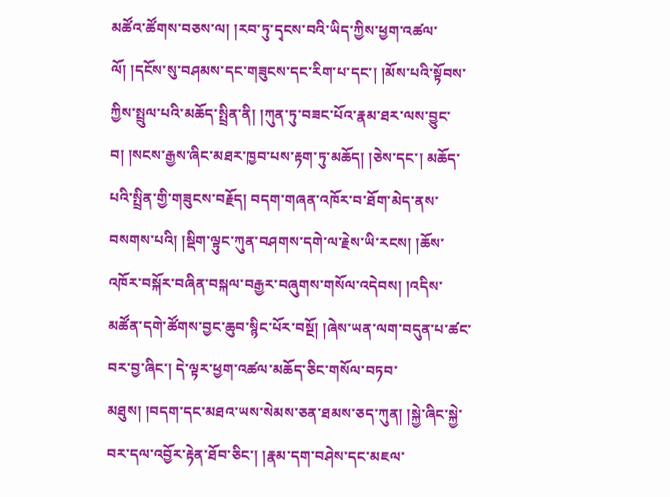མཚོའ་ཚོགས་བཅས་ལ། །རབ་ཏུ་དྭངས་བའི་ཡིད་ཀྱིས་ཕྱག་འཚལ་ལོ། །དངོས་སུ་བཤམས་དང་གཟུངས་དང་རིག་པ་དང་། །མོས་པའི་སྟོབས་ཀྱིས་སྤྲུལ་པའི་མཆོད་སྤྲིན་ནི། །ཀུན་ཏུ་བཟང་པོའ་རྣམ་ཐར་ལས་བྱུང་བ། །སངས་རྒྱས་ཞིང་མཐར་ཁྱབ་པས་རྟག་ཏུ་མཆོད། །ཅེས་དང་། མཆོད་པའི་སྤྲིན་གྱི་གཟུངས་བརྗོད། བདག་གཞན་འཁོར་བ་ཐོག་མེད་ནས་བསགས་པའི། །སྡིག་ལྟུང་ཀུན་བཤགས་དགེ་ལ་རྗེས་ཡི་རངས། །ཆོས་འཁོར་བསྐོར་བཞིན་བསྐལ་བརྒྱར་བཞུགས་གསོལ་འདེབས། །འདིས་མཚོན་དགེ་ཚོགས་བྱང་ཆུབ་སྙིང་པོར་བསྔོ། །ཞེས་ཡན་ལག་བདུན་པ་ཚང་བར་བྱ་ཞིང་། དེ་ལྟར་ཕྱག་འཚལ་མཆོད་ཅིང་གསོལ་བཏབ་མཐུས། །བདག་དང་མཐའ་ཡས་སེམས་ཅན་ཐམས་ཅད་ཀུན། །སྐྱེ་ཞིང་སྐྱེ་བར་དལ་འབྱོར་རྟེན་ཐོབ་ཅིང་། །རྣམ་དག་བཤེས་དང་མཇལ་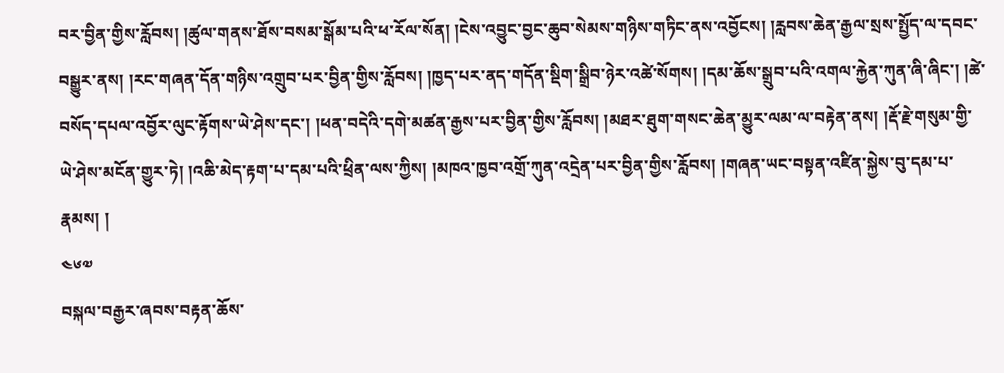བར་བྱིན་གྱིས་རློབས། །ཚུལ་གནས་ཐོས་བསམ་སྒོམ་པའི་ཕ་རོལ་སོན། །ངེས་འབྱུང་བྱང་ཆུབ་སེམས་གཉིས་གཏིང་ནས་འབྱོངས། །རླབས་ཆེན་རྒྱལ་སྲས་སྤྱོད་ལ་དབང་བསྒྱུར་ནས། །རང་གཞན་དོན་གཉིས་འགྲུབ་པར་བྱིན་གྱིས་རློབས། །ཁྱད་པར་ནད་གདོན་སྡིག་སྒྲིབ་ཉེར་འཚེ་སོགས། །དམ་ཆོས་སྒྲུབ་པའི་འགལ་རྐྱེན་ཀུན་ཞི་ཞིང་། །ཚེ་བསོད་དཔལ་འབྱོར་ལུང་རྟོགས་ཡེ་ཤེས་དང་། །ཕན་བདེའི་དགེ་མཚན་རྒྱས་པར་བྱིན་གྱིས་རློབས། །མཐར་ཐུག་གསང་ཆེན་མྱུར་ལམ་ལ་བརྟེན་ནས། །རྡོ་རྗེ་གསུམ་གྱི་ཡེ་ཤེས་མངོན་གྱུར་ཏེ། །འཆི་མེད་རྟག་པ་དམ་པའི་ཕྲིན་ལས་ཀྱིས། །མཁའ་ཁྱབ་འགྲོ་ཀུན་འདྲེན་པར་བྱིན་གྱིས་རློབས། །གཞན་ཡང་བསྟན་འཛིན་སྐྱེས་བུ་དམ་པ་རྣམས། །
༤༦༧
བསྐལ་བརྒྱར་ཞབས་བརྟན་ཆོས་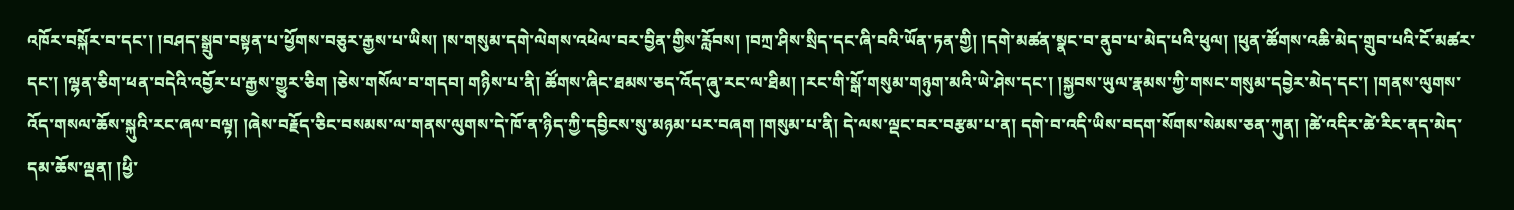འཁོར་བསྐོར་བ་དང་། །བཤད་སྒྲུབ་བསྟན་པ་ཕྱོགས་བཅུར་རྒྱས་པ་ཡིས། །ས་གསུམ་དགེ་ལེགས་འཕེལ་བར་བྱིན་གྱིས་རློབས། །བཀྲ་ཤིས་སྲིད་དང་ཞི་བའི་ཡོན་ཏན་གྱི། །དགེ་མཚན་སྣང་བ་ནུབ་པ་མེད་པའི་ཕུལ། །ཕུན་ཚོགས་འཆི་མེད་གྲུབ་པའི་ངོ་མཚར་དང་། །ལྷན་ཅིག་ཕན་བདེའི་འབྱོར་པ་རྒྱས་གྱུར་ཅིག །ཅེས་གསོལ་བ་གདབ། གཉིས་པ་ནི། ཚོགས་ཞིང་ཐམས་ཅད་འོད་ཞུ་རང་ལ་ཐིམ། །རང་གི་སྒོ་གསུམ་གཉུག་མའི་ཡེ་ཤེས་དང་། །སྐྱབས་ཡུལ་རྣམས་ཀྱི་གསང་གསུམ་དབྱེར་མེད་དང་། །གནས་ལུགས་འོད་གསལ་ཆོས་སྐུའི་རང་ཞལ་བལྟ། །ཞེས་བརྗོད་ཅིང་བསམས་ལ་གནས་ལུགས་དེ་ཁོ་ན་ཉིད་ཀྱི་དབྱིངས་སུ་མཉམ་པར་བཞག །གསུམ་པ་ནི། དེ་ལས་ལྡང་བར་བརྩམ་པ་ན། དགེ་བ་འདི་ཡིས་བདག་སོགས་སེམས་ཅན་ཀུན། །ཚེ་འདིར་ཚེ་རིང་ནད་མེད་དམ་ཆོས་ལྡན། །ཕྱི་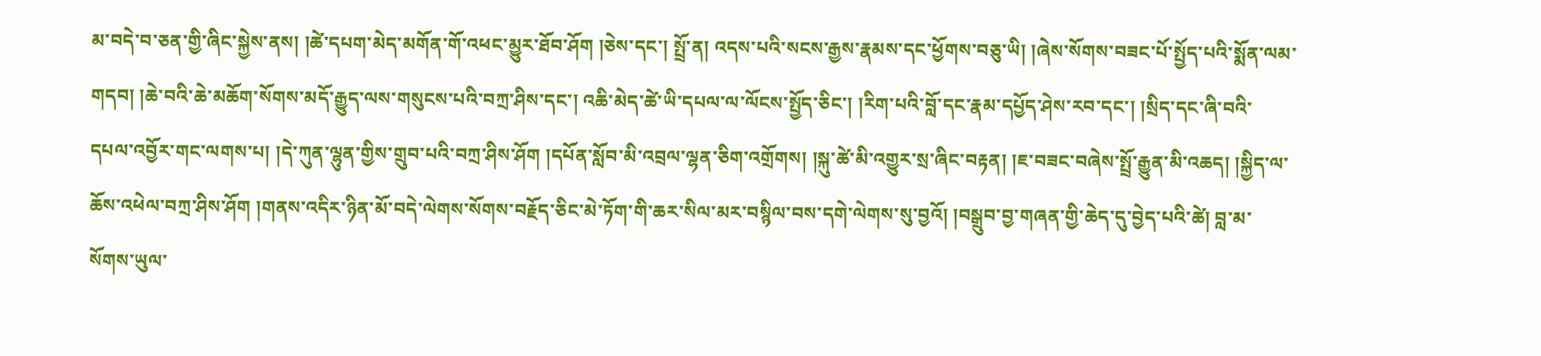མ་བདེ་བ་ཅན་གྱི་ཞིང་སྐྱེས་ནས། །ཚེ་དཔག་མེད་མགོན་གོ་འཕང་མྱུར་ཐོབ་ཤོག །ཅེས་དང་། སྤྲོ་ན། འདས་པའི་སངས་རྒྱས་རྣམས་དང་ཕྱོགས་བཅུ་ཡི། །ཞེས་སོགས་བཟང་པོ་སྤྱོད་པའི་སྨོན་ལམ་གདབ། །ཆེ་བའི་ཆེ་མཆོག་སོགས་མདོ་རྒྱུད་ལས་གསུངས་པའི་བཀྲ་ཤིས་དང་། འཆི་མེད་ཚེ་ཡི་དཔལ་ལ་ལོངས་སྤྱོད་ཅིང་། །རིག་པའི་བློ་དང་རྣམ་དཔྱོད་ཤེས་རབ་དང་། །སྲིད་དང་ཞི་བའི་དཔལ་འབྱོར་གང་ལགས་པ། །དེ་ཀུན་ལྷུན་གྱིས་གྲུབ་པའི་བཀྲ་ཤིས་ཤོག །དཔོན་སློབ་མི་འབྲལ་ལྷན་ཅིག་འགྲོགས། །སྐུ་ཚེ་མི་འགྱུར་སྲ་ཞིང་བརྟན། །ཇ་བཟང་བཞེས་སྤྲོ་རྒྱུན་མི་འཆད། །སྐྱིད་ལ་ཆོས་འཕེལ་བཀྲ་ཤིས་ཤོག །གནས་འདིར་ཉིན་མོ་བདེ་ལེགས་སོགས་བརྗོད་ཅིང་མེ་ཏོག་གི་ཆར་སིལ་མར་བསྙིལ་བས་དགེ་ལེགས་སུ་བྱའོ། །བསྒྲུབ་བྱ་གཞན་གྱི་ཆེད་དུ་བྱེད་པའི་ཚེ། བླ་མ་སོགས་ཡུལ་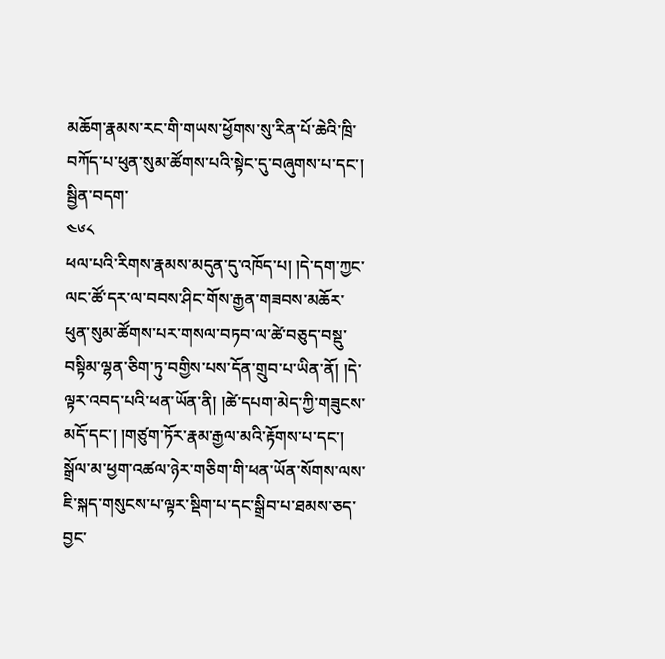མཆོག་རྣམས་རང་གི་གཡས་ཕྱོགས་སུ་རིན་པོ་ཆེའི་ཁྲི་བཀོད་པ་ཕུན་སུམ་ཚོགས་པའི་སྟེང་དུ་བཞུགས་པ་དང་། སྦྱིན་བདག་
༤༦༨
ཕལ་པའི་རིགས་རྣམས་མདུན་དུ་འཁོད་པ། །དེ་དག་ཀྱང་ལང་ཚོ་དར་ལ་བབས་ཤིང་གོས་རྒྱན་གཟབས་མཆོར་ཕུན་སུམ་ཚོགས་པར་གསལ་བཏབ་ལ་ཚེ་བཅུད་བསྡུ་བསྟིམ་ལྷན་ཅིག་ཏུ་བགྱིས་པས་དོན་གྲུབ་པ་ཡིན་ནོ། །དེ་ལྟར་འབད་པའི་ཕན་ཡོན་ནི། །ཚེ་དཔག་མེད་ཀྱི་གཟུངས་མདོ་དང་། །གཙུག་ཏོར་རྣམ་རྒྱལ་མའི་རྟོགས་པ་དང་། སྒྲོལ་མ་ཕྱག་འཚལ་ཉེར་གཅིག་གི་ཕན་ཡོན་སོགས་ལས་ཇི་སྐད་གསུངས་པ་ལྟར་སྡིག་པ་དང་སྒྲིབ་པ་ཐམས་ཅད་བྱང་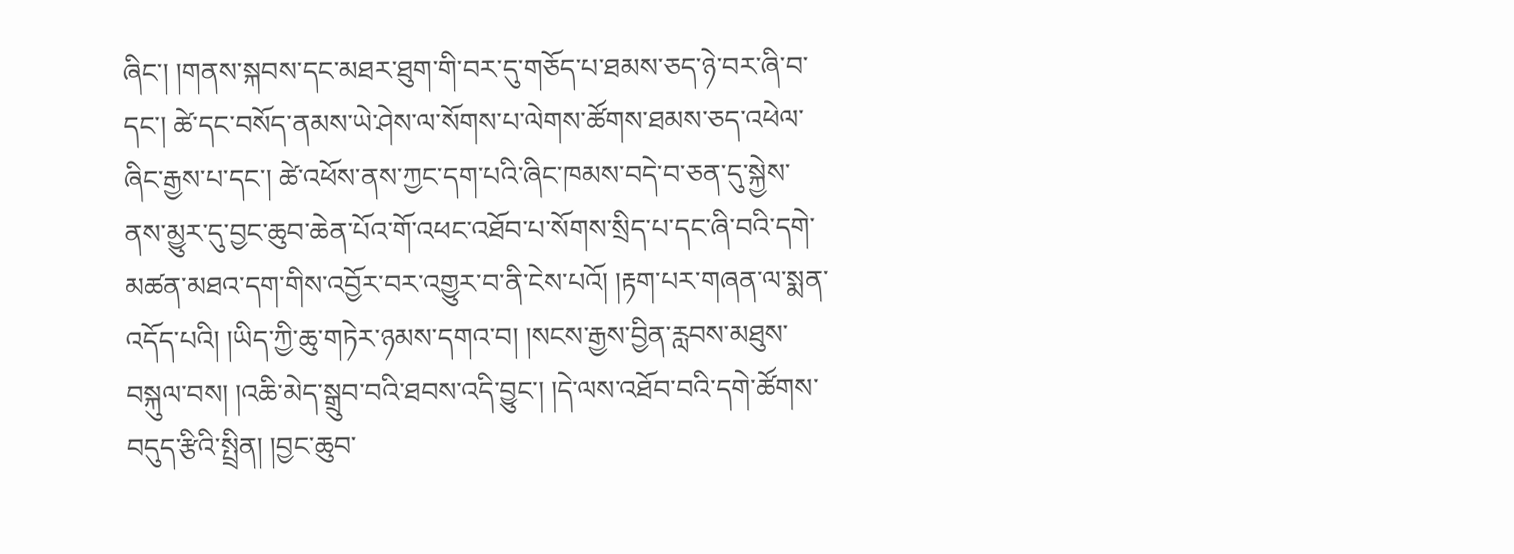ཞིང་། །གནས་སྐབས་དང་མཐར་ཐུག་གི་བར་དུ་གཅོད་པ་ཐམས་ཅད་ཉེ་བར་ཞི་བ་དང་། ཚེ་དང་བསོད་ནམས་ཡེ་ཤེས་ལ་སོགས་པ་ལེགས་ཚོགས་ཐམས་ཅད་འཕེལ་ཞིང་རྒྱས་པ་དང་། ཚེ་འཕོས་ནས་ཀྱང་དག་པའི་ཞིང་ཁམས་བདེ་བ་ཅན་དུ་སྐྱེས་ནས་མྱུར་དུ་བྱང་ཆུབ་ཆེན་པོའ་གོ་འཕང་འཐོབ་པ་སོགས་སྲིད་པ་དང་ཞི་བའི་དགེ་མཚན་མཐའ་དག་གིས་འབྱོར་བར་འགྱུར་བ་ནི་ངེས་པའོ། །རྟག་པར་གཞན་ལ་སྨན་འདོད་པའི། །ཡིད་ཀྱི་ཆུ་གཏེར་ཉམས་དགའ་བ། །སངས་རྒྱས་བྱིན་རླབས་མཐུས་བསྐུལ་བས། །འཆི་མེད་སྒྲུབ་བའི་ཐབས་འདི་བྱུང་། །དེ་ལས་འཐོབ་བའི་དགེ་ཚོགས་བདུད་རྩིའི་སྤྲིན། །བྱང་ཆུབ་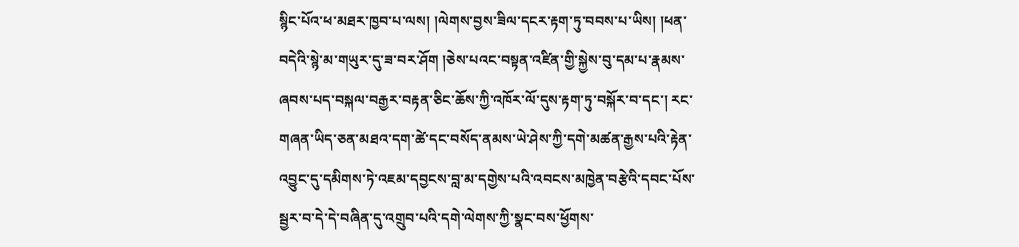སྙིང་པོའ་ཕ་མཐར་ཁྱབ་པ་ལས། །ལེགས་བྱས་ཟིལ་དངར་རྟག་ཏུ་བབས་པ་ཡིས། །ཕན་བདེའི་སྙེ་མ་གཡུར་དུ་ཟ་བར་ཤོག །ཅེས་པའང་བསྟན་འཛིན་གྱི་སྐྱེས་བུ་དམ་པ་རྣམས་ཞབས་པད་བསྐལ་བརྒྱར་བརྟན་ཅིང་ཆོས་ཀྱི་འཁོར་ལོ་དུས་རྟག་ཏུ་བསྐོར་བ་དང་། རང་གཞན་ཡིད་ཅན་མཐའ་དག་ཚེ་དང་བསོད་ནམས་ཡེ་ཤེས་ཀྱི་དགེ་མཚན་རྒྱས་པའི་རྟེན་འབྱུང་དུ་དམིགས་ཏེ་འཇམ་དབྱངས་བླ་མ་དགྱེས་པའི་འབངས་མཁྱེན་བརྩེའི་དབང་པོས་སྦྱར་བ་དེ་དེ་བཞིན་དུ་འགྲུབ་པའི་དགེ་ལེགས་ཀྱི་སྣང་བས་ཕྱོགས་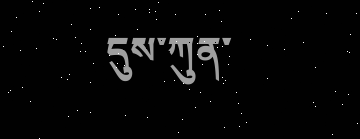དུས་ཀུན་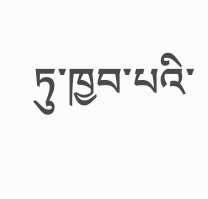ཏུ་ཁྱབ་པའི་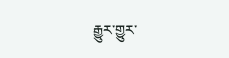རྒྱུར་གྱུར་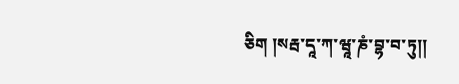ཅིག །སརྦ་དཱ་ཀ་ཝཱ་ཎཾ་བྷ་བ་ཏུ།།